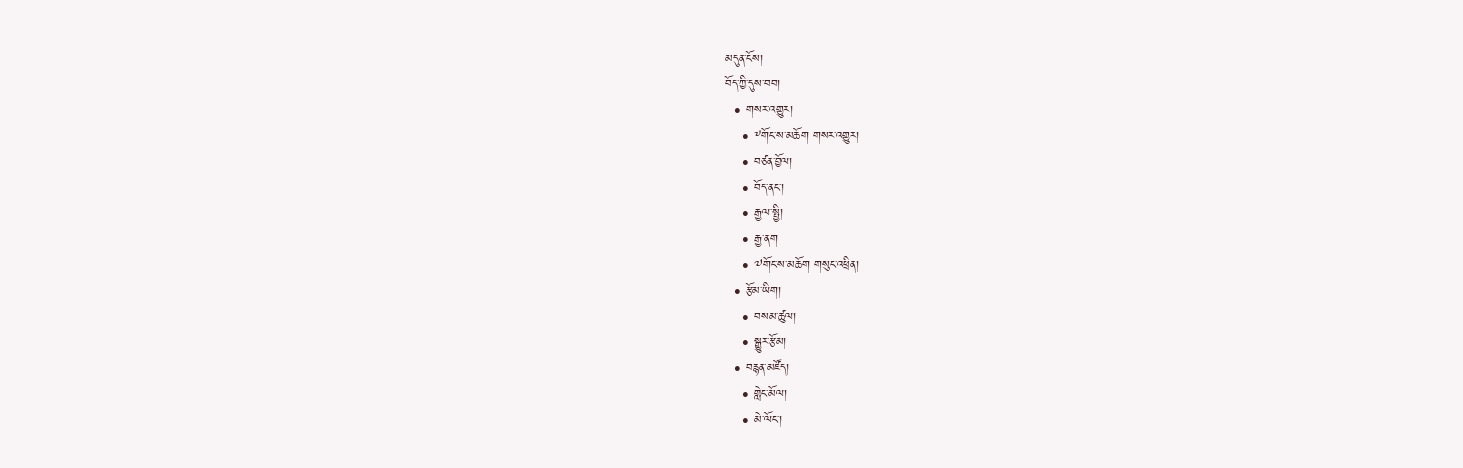མདུན་ངོས།
བོད་ཀྱི་དུས་བབ།
  • གསར་འགྱུར།
    • ༸གོང་ས་མཆོག གསར་འགྱུར།
    • བཙན་བྱོལ།
    • བོད་ནང་།
    • རྒྱལ་སྤྱི།
    • རྒྱ་ནག
    • ༧གོང་ས་མཆོག གསུང་འཕྲིན།
  • རྩོམ་ཡིག།
    • བསམ་ཚུལ།
    • སྒྱུར་རྩོམ།
  • བརྙན་མཛོད།
    • གླེང་མོལ།
    • མེ་ལོང་།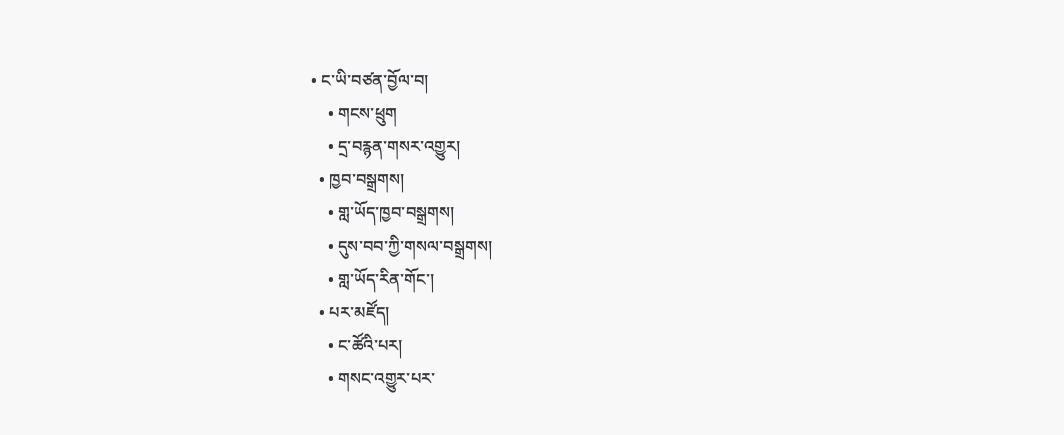• ང་ཡི་བཙན་བྱོལ་བ།
    • གངས་ཕྲུག
    • དྲ་བརྙན་གསར་འགྱུར།
  • ཁྱབ་བསྒྲགས།
    • གླ་ཡོད་ཁྱབ་བསྒྲགས།
    • དུས་བབ་ཀྱི་གསལ་བསྒྲགས།
    • གླ་ཡོད་རིན་གོང་།
  • པར་མཛོད།
    • ང་ཚོའི་པར།
    • གསང་འགྱུར་པར་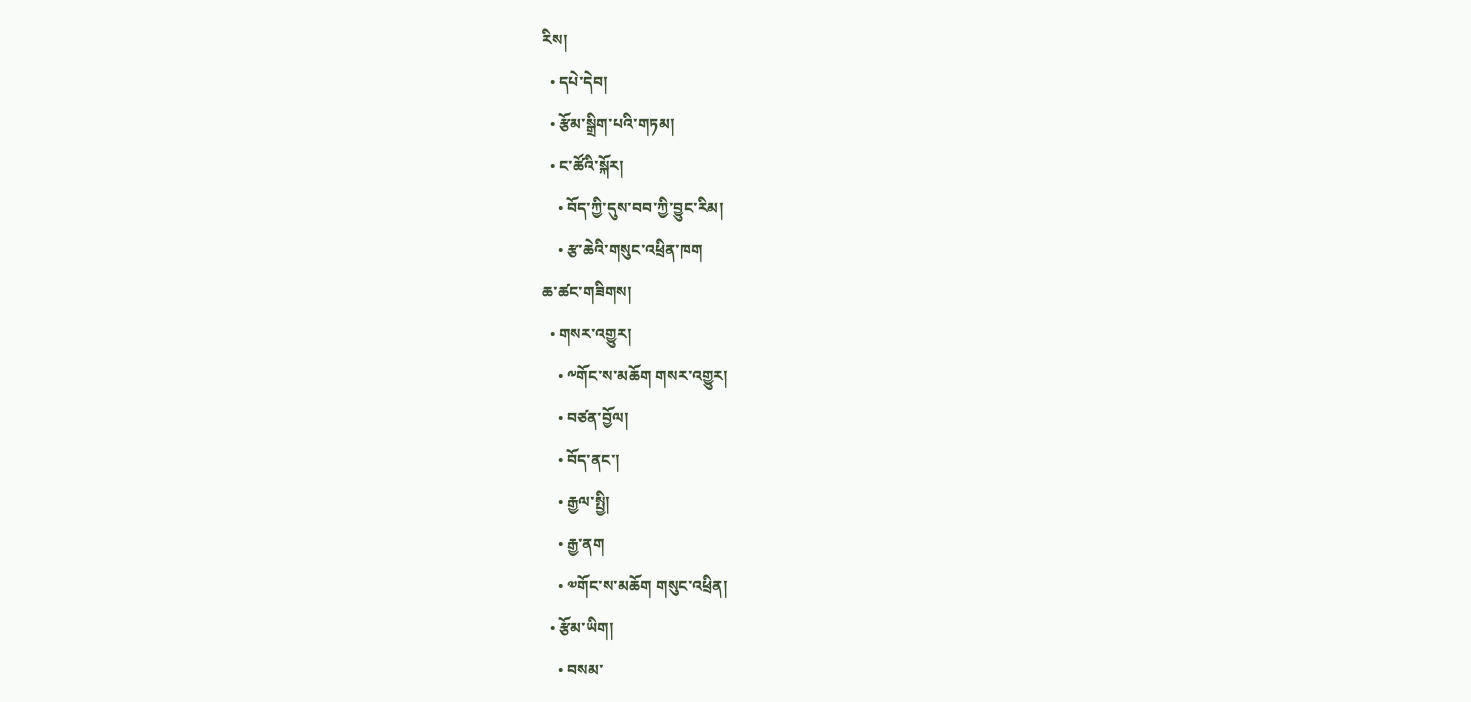རིས།
  • དཔེ་དེབ།
  • རྩོམ་སྒྲིག་པའི་གཏམ།
  • ང་ཚོའི་སྐོར།
    • བོད་ཀྱི་དུས་བབ་ཀྱི་བྱུང་རིམ།
    • རྩ་ཆེའི་གསུང་འཕྲིན་ཁག
ཆ་ཚང་གཟིགས།
  • གསར་འགྱུར།
    • ༸གོང་ས་མཆོག གསར་འགྱུར།
    • བཙན་བྱོལ།
    • བོད་ནང་།
    • རྒྱལ་སྤྱི།
    • རྒྱ་ནག
    • ༧གོང་ས་མཆོག གསུང་འཕྲིན།
  • རྩོམ་ཡིག།
    • བསམ་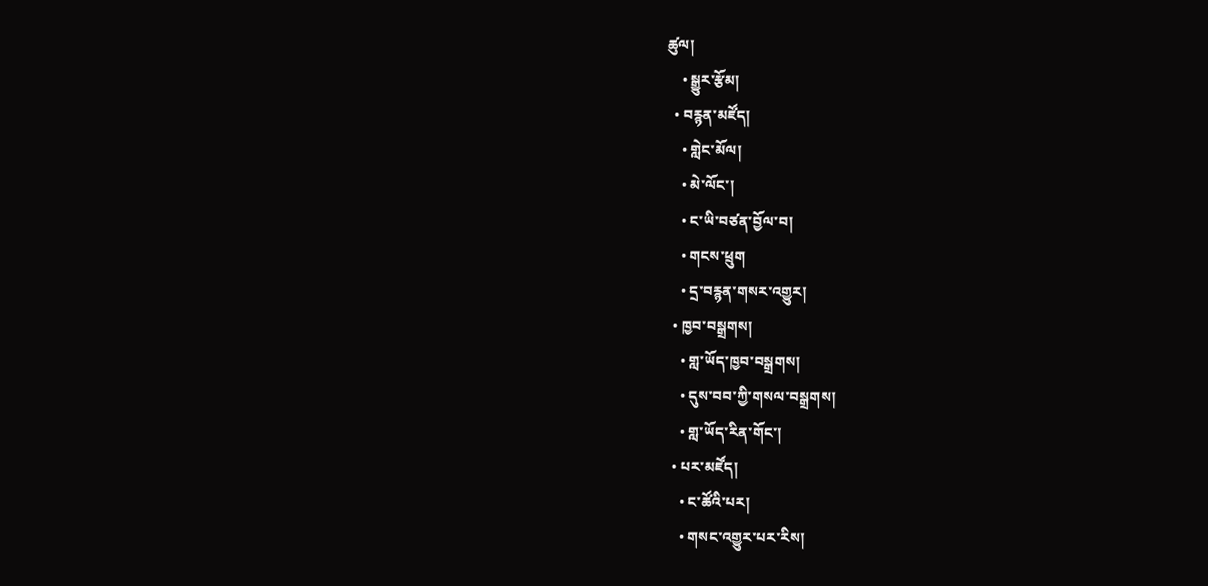ཚུལ།
    • སྒྱུར་རྩོམ།
  • བརྙན་མཛོད།
    • གླེང་མོལ།
    • མེ་ལོང་།
    • ང་ཡི་བཙན་བྱོལ་བ།
    • གངས་ཕྲུག
    • དྲ་བརྙན་གསར་འགྱུར།
  • ཁྱབ་བསྒྲགས།
    • གླ་ཡོད་ཁྱབ་བསྒྲགས།
    • དུས་བབ་ཀྱི་གསལ་བསྒྲགས།
    • གླ་ཡོད་རིན་གོང་།
  • པར་མཛོད།
    • ང་ཚོའི་པར།
    • གསང་འགྱུར་པར་རིས།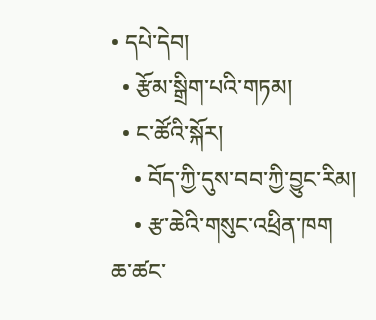• དཔེ་དེབ།
  • རྩོམ་སྒྲིག་པའི་གཏམ།
  • ང་ཚོའི་སྐོར།
    • བོད་ཀྱི་དུས་བབ་ཀྱི་བྱུང་རིམ།
    • རྩ་ཆེའི་གསུང་འཕྲིན་ཁག
ཆ་ཚང་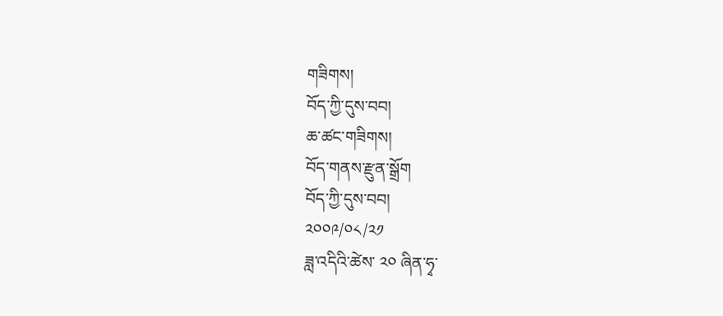གཟིགས།
བོད་ཀྱི་དུས་བབ།
ཆ་ཚང་གཟིགས།
བོད་གནས་རྫུན་སྒྲོག
བོད་ཀྱི་དུས་བབ།
༢༠༠༩/༠༨/༢༡
ཟླ་འདིའི་ཚེས་ ༢༠ ཞིན་ཧྭ་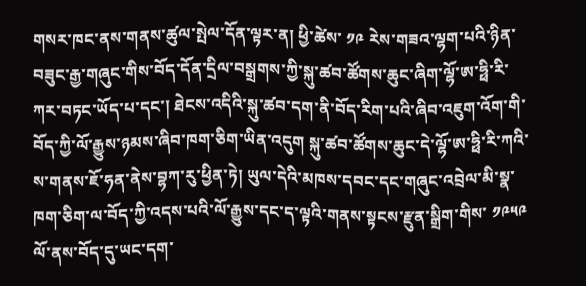གསར་ཁང་ནས་གནས་ཚུལ་སྤེལ་དོན་ལྟར་ན། ཕྱི་ཚེས་ ༡༩ རེས་གཟའ་ལྷག་པའི་ཉིན་བཟུང་རྒྱ་གཞུང་གིས་བོད་དོན་དྲིལ་བསྒྲགས་ཀྱི་སྐུ་ཚབ་ཚོགས་ཆུང་ཞིག་ལྷོ་ཨ་ཧྥི་རི་ཀར་བཏང་ཡོད་པ་དང་། ཐེངས་འདིའི་སྐུ་ཚབ་དག་ནི་བོད་རིག་པའི་ཞིབ་འཇུག་འོག་གི་བོད་ཀྱི་ལོ་རྒྱུས་ཉམས་ཞིབ་ཁག་ཅིག་ཡིན་འདུག སྐུ་ཚབ་ཚོགས་ཆུང་དེ་ལྷོ་ཨ་ཧྥི་རི་ཀའི་ས་གནས་ཇོ་ཧན་ནེས་བྷཀ་རུ་ཕྱིན་ཏེ། ཡུལ་དེའི་མཁས་དབང་དང་གཞུང་འབྲེལ་མི་སྣ་ཁག་ཅིག་ལ་བོད་ཀྱི་འདས་པའི་ལོ་རྒྱུས་དང་ད་ལྟའི་གནས་སྟངས་རྫུན་སྒྲིག་གིས་ ༡༩༥༩ ལོ་ནས་བོད་དུ་ཡང་དག་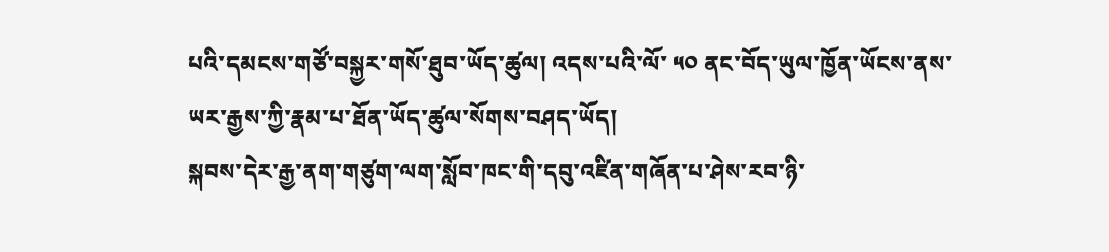པའི་དམངས་གཙོ་བསྐྱར་གསོ་ཐུབ་ཡོད་ཚུལ། འདས་པའི་ལོ་ ༥༠ ནང་བོད་ཡུལ་ཁྱོན་ཡོངས་ནས་ཡར་རྒྱས་ཀྱི་རྣམ་པ་ཐོན་ཡོད་ཚུལ་སོགས་བཤད་ཡོད།
སྐབས་དེར་རྒྱ་ནག་གཙུག་ལག་སློབ་ཁང་གི་དབུ་འཛིན་གཞོན་པ་ཤེས་རབ་ཉི་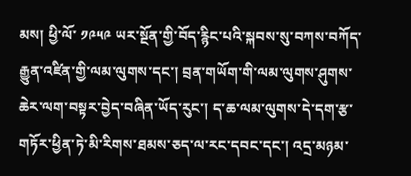མས། ཕྱི་ལོ་ ༡༩༥༩ ཡར་སྔོན་གྱི་བོད་རྙིང་པའི་སྐབས་སུ་བཀས་བཀོད་རྒྱུན་འཛིན་གྱི་ལམ་ལུགས་དང་། བྲན་གཡོག་གི་ལམ་ལུགས་ཤུགས་ཆེར་ལག་བསྟར་བྱེད་བཞིན་ཡོད་རུང་། ད་ཆ་ལམ་ལུགས་དེ་དག་རྩ་གཏོར་ཕྱིན་ཏེ་མི་རིགས་ཐམས་ཅད་ལ་རང་དབང་དང་། འདྲ་མཉམ་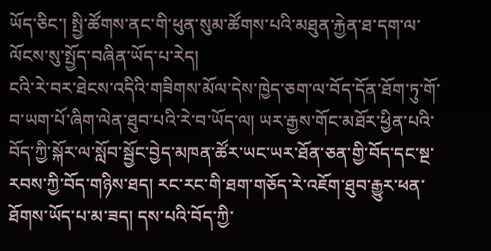ཡོད་ཅིང་། སྤྱི་ཚོགས་ནང་གི་ཕུན་སུམ་ཚོགས་པའི་མཐུན་རྐྱེན་ཐ་དག་ལ་ལོངས་སུ་སྤྱོད་བཞིན་ཡོད་པ་རེད།
ངའི་རེ་བར་ཐེངས་འདིའི་གཟིགས་མོལ་དེས་ཁྱེད་ཅག་ལ་བོད་དོན་ཐོག་ཏུ་གོ་བ་ཡག་པོ་ཞིག་ལེན་ཐུབ་པའི་རེ་བ་ཡོད་ལ། ཡར་རྒྱས་གོང་མཐོར་ཕྱིན་པའི་བོད་ཀྱི་སྐོར་ལ་སློབ་སྦྱོང་བྱེད་མཁན་ཚོར་ཡང་ཡར་ཐོན་ཅན་གྱི་བོད་དང་སྔ་རབས་ཀྱི་བོད་གཉིས་ཐད། རང་རང་གི་ཐག་གཅོད་རེ་འཇོག་ཐུབ་རྒྱུར་ཕན་ཐོགས་ཡོད་པ་མ་ཟད། དས་པའི་བོད་ཀྱི་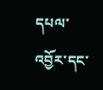དཔལ་འབྱོར་དང་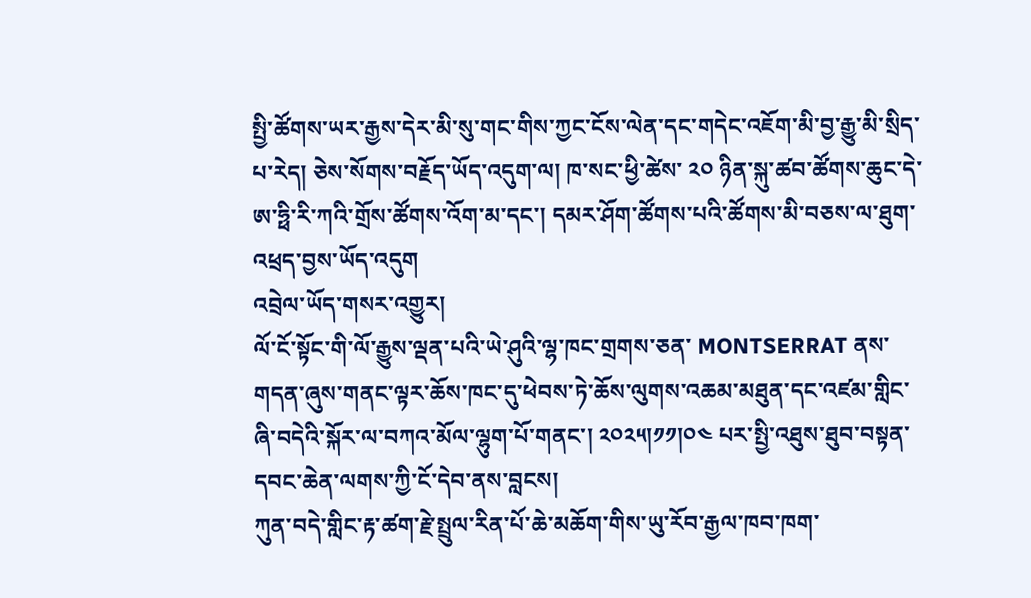སྤྱི་ཚོགས་ཡར་རྒྱས་དེར་མི་སུ་གང་གིས་ཀྱང་ངོས་ལེན་དང་གདེང་འཇོག་མི་བྱ་རྒྱུ་མི་སྲིད་པ་རེད། ཅེས་སོགས་བརྗོད་ཡོད་འདུག་ལ། ཁ་སང་ཕྱི་ཚེས་ ༢༠ ཉིན་སྐུ་ཚབ་ཚོགས་ཆུང་དེ་ཨ་ཧྥི་རི་ཀའི་གྲོས་ཚོགས་འོག་མ་དང་། དམར་ཤོག་ཚོགས་པའི་ཚོགས་མི་བཅས་ལ་ཐུག་འཕྲད་བྱས་ཡོད་འདུག
འབྲེལ་ཡོད་གསར་འགྱུར།
ལོ་ངོ་སྟོང་གི་ལོ་རྒྱུས་ལྡན་པའི་ཡེ་ཤུའི་ལྷ་ཁང་གྲགས་ཅན་ MONTSERRAT ནས་གདན་ཞུས་གནང་ལྟར་ཆོས་ཁང་དུ་ཕེབས་ཏེ་ཆོས་ལུགས་འཆམ་མཐུན་དང་འཛམ་གླིང་ཞི་བདེའི་སྐོར་ལ་བཀའ་མོལ་ལྷུག་པོ་གནང་། ༢༠༢༥།༡༡།༠༤ པར་སྤྱི་འཐུས་ཐུབ་བསྟན་དབང་ཆེན་ལགས་ཀྱི་ངོ་དེབ་ནས་བླངས།
ཀུན་བདེ་གླིང་རྟ་ཚག་རྗེ་སྤྲུལ་རིན་པོ་ཆེ་མཆོག་གིས་ཡུ་རོབ་རྒྱལ་ཁབ་ཁག་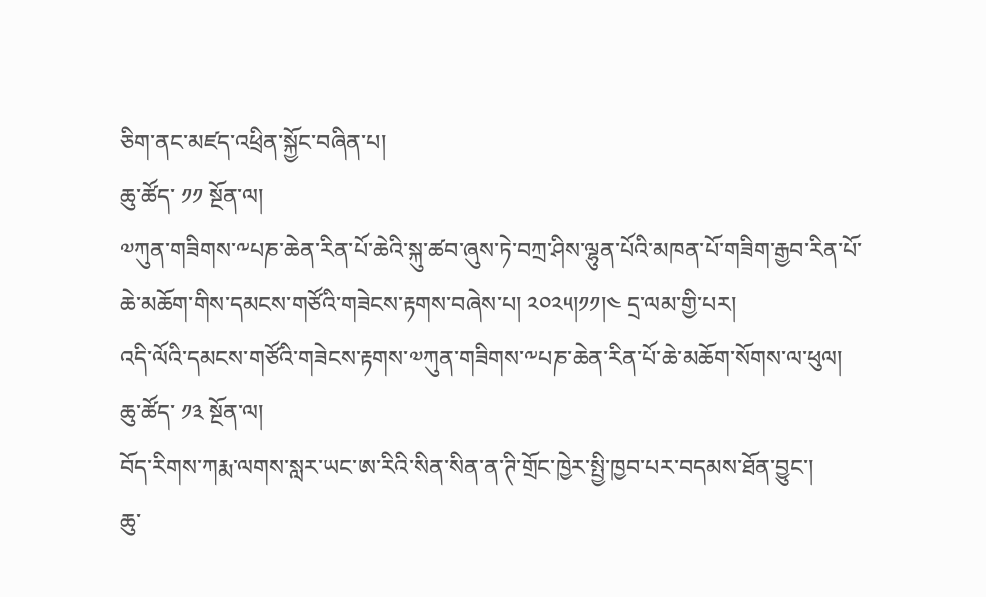ཅིག་ནང་མཛད་འཕྲིན་སྐྱོང་བཞིན་པ།
ཆུ་ཚོད་ ༡༡ སྔོན་ལ།
༧ཀུན་གཟིགས་༸པཎ་ཆེན་རིན་པོ་ཆེའི་སྐུ་ཚབ་ཞུས་ཏེ་བཀྲ་ཤིས་ལྷུན་པོའི་མཁན་པོ་གཟིག་རྒྱབ་རིན་པོ་ཆེ་མཆོག་གིས་དམངས་གཙོའི་གཟེངས་རྟགས་བཞེས་པ། ༢༠༢༥།༡༡།༤ དྲ་ལམ་གྱི་པར།
འདི་ལོའི་དམངས་གཙོའི་གཟེངས་རྟགས་༧ཀུན་གཟིགས་༸པཎ་ཆེན་རིན་པོ་ཆེ་མཆོག་སོགས་ལ་ཕུལ།
ཆུ་ཚོད་ ༡༣ སྔོན་ལ།
བོད་རིགས་ཀརྨ་ལགས་སླར་ཡང་ཨ་རིའི་སིན་སིན་ན་ཊི་གྲོང་ཁྱེར་སྤྱི་ཁྱབ་པར་བདམས་ཐོན་བྱུང་།
ཆུ་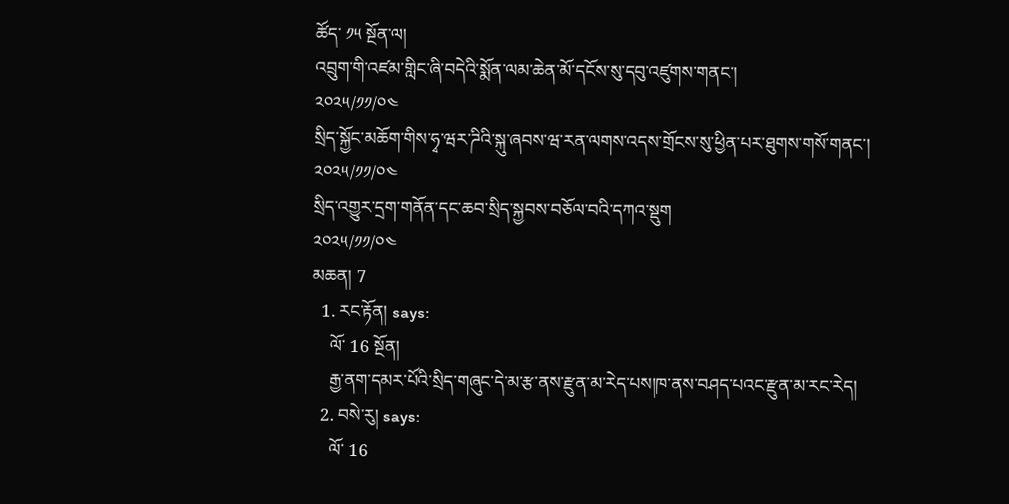ཚོད་ ༡༥ སྔོན་ལ།
འབྲུག་གི་འཛམ་གླིང་ཞི་བདེའི་སྨོན་ལམ་ཆེན་མོ་དངོས་སུ་དབུ་འཛུགས་གནང་།
༢༠༢༥/༡༡/༠༤
སྲིད་སྐྱོང་མཆོག་གིས་ཧྭ་ཝར་ཌིའི་སྐུ་ཞབས་ཝ་རན་ལགས་འདས་གྲོངས་སུ་ཕྱིན་པར་ཐུགས་གསོ་གནང་།
༢༠༢༥/༡༡/༠༤
སྲིད་འགྱུར་དྲག་གནོན་དང་ཆབ་སྲིད་སྐྱབས་བཅོལ་བའི་དཀའ་སྡུག
༢༠༢༥/༡༡/༠༤
མཆན། 7
  1. རང་རྟོན། says:
    ལོ་ 16 སྔོན།
    རྒྱ་ནག་དམར་པོའི་སྲིད་གཞུང་དེ་མ་རྩ་ནས་རྫུན་མ་རེད་པས།ཁ་ནས་བཤད་པའང་རྫུན་མ་རང་རེད།
  2. བསེ་རུ། says:
    ལོ་ 16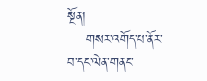སྔོན།
    གསར་འགོད་པ་ནོར་བ་དང་ལེན་གནང་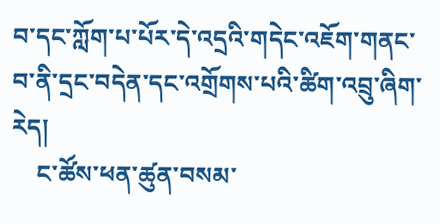བ་དང་ཀློག་པ་པོར་དེ་འདྲའི་གདེང་འཇོག་གནང་བ་ནི་དྲང་བདེན་དང་འགྲོགས་པའི་ཚིག་འབྲུ་ཞིག་རེད།
    ང་ཚོས་ཕན་ཚུན་བསམ་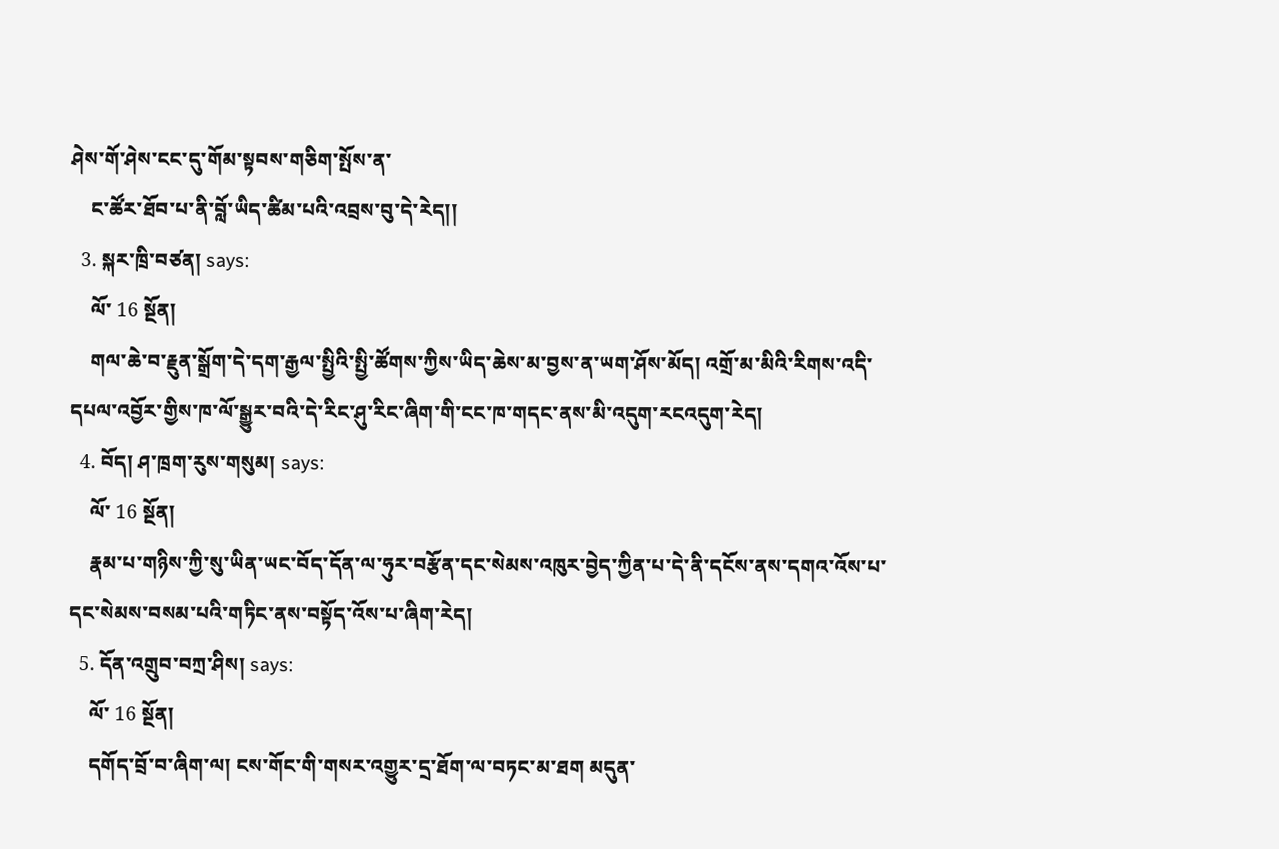ཤེས་གོ་ཤེས་ངང་དུ་གོམ་སྟབས་གཅིག་སྤོས་ན་
    ང་ཚོར་ཐོབ་པ་ནི་བློ་ཡིད་ཚིམ་པའི་འབྲས་བུ་དེ་རེད།།
  3. སྐར་ཁྲི་བཙན། says:
    ལོ་ 16 སྔོན།
    གལ་ཆེ་བ་རྗུན་སྒྲོག་དེ་དག་རྒྱལ་སྤྱིའི་སྤྱི་ཚོགས་ཀྱིས་ཡིད་ཆེས་མ་བྱས་ན་ཡག་ཤོས་མོད། འགྲོ་མ་མིའི་རིགས་འདི་དཔལ་འབྱོར་གྱིས་ཁ་ལོ་སྒྱུར་བའི་དེ་རིང་ཤུ་རིང་ཞིག་གི་ངང་ཁ་གདང་ནས་མི་འདུག་རངའདུག་རེད།
  4. བོད། ཤ་ཁྲག་རུས་གསུམ། says:
    ལོ་ 16 སྔོན།
    རྣམ་པ་གཉིས་ཀྱི་སུ་ཡིན་ཡང་བོད་དོན་ལ་ཧུར་བརྩོན་དང་སེམས་འཁུར་བྱེད་ཀྱིན་པ་དེ་ནི་དངོས་ནས་དགའ་འོས་པ་དང་སེམས་བསམ་པའི་གཏིང་ནས་བསྟོད་འོས་པ་ཞིག་རེད།
  5. དོན་འགྲུབ་བཀྲ་ཤིས། says:
    ལོ་ 16 སྔོན།
    དགོད་བྲོ་བ་ཞིག་ལ། ངས་གོང་གི་གསར་འགྱུར་དྲ་ཐོག་ལ་བཏང་མ་ཐག མདུན་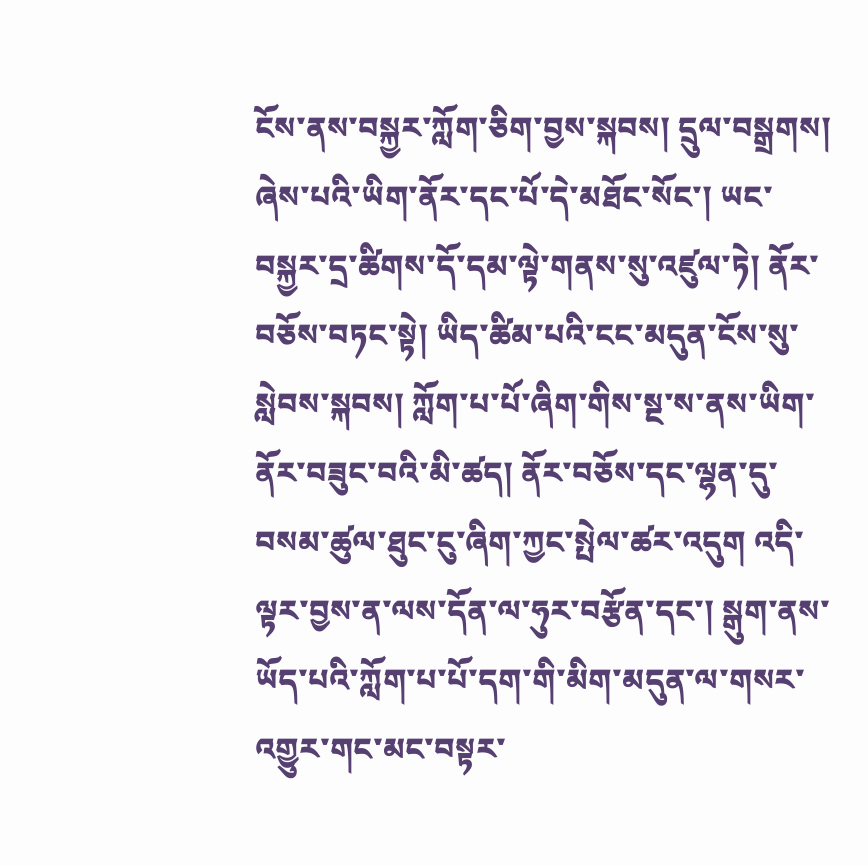ངོས་ནས་བསྐྱར་ཀློག་ཅིག་བྱས་སྐབས། དྲུལ་བསྒྲགས། ཞེས་པའི་ཡིག་ནོར་དང་པོ་དེ་མཐོང་སོང་། ཡང་བསྐྱར་དྲ་ཚིགས་དོ་དམ་ལྟེ་གནས་སུ་འཛུལ་ཏེ། ནོར་བཅོས་བཏང་སྟེ། ཡིད་ཚིམ་པའི་ངང་མདུན་ངོས་སུ་སླེབས་སྐབས། ཀློག་པ་པོ་ཞིག་གིས་སྔ་ས་ནས་ཡིག་ནོར་བཟུང་བའི་མི་ཚད། ནོར་བཅོས་དང་ལྷན་དུ་བསམ་ཚུལ་ཐུང་ངུ་ཞིག་ཀྱང་སྤེལ་ཚར་འདུག འདི་ལྟར་བྱས་ན་ལས་དོན་ལ་ཧུར་བརྩོན་དང་། སྒུག་ནས་ཡོད་པའི་ཀློག་པ་པོ་དག་གི་མིག་མདུན་ལ་གསར་འགྱུར་གང་མང་བསྟར་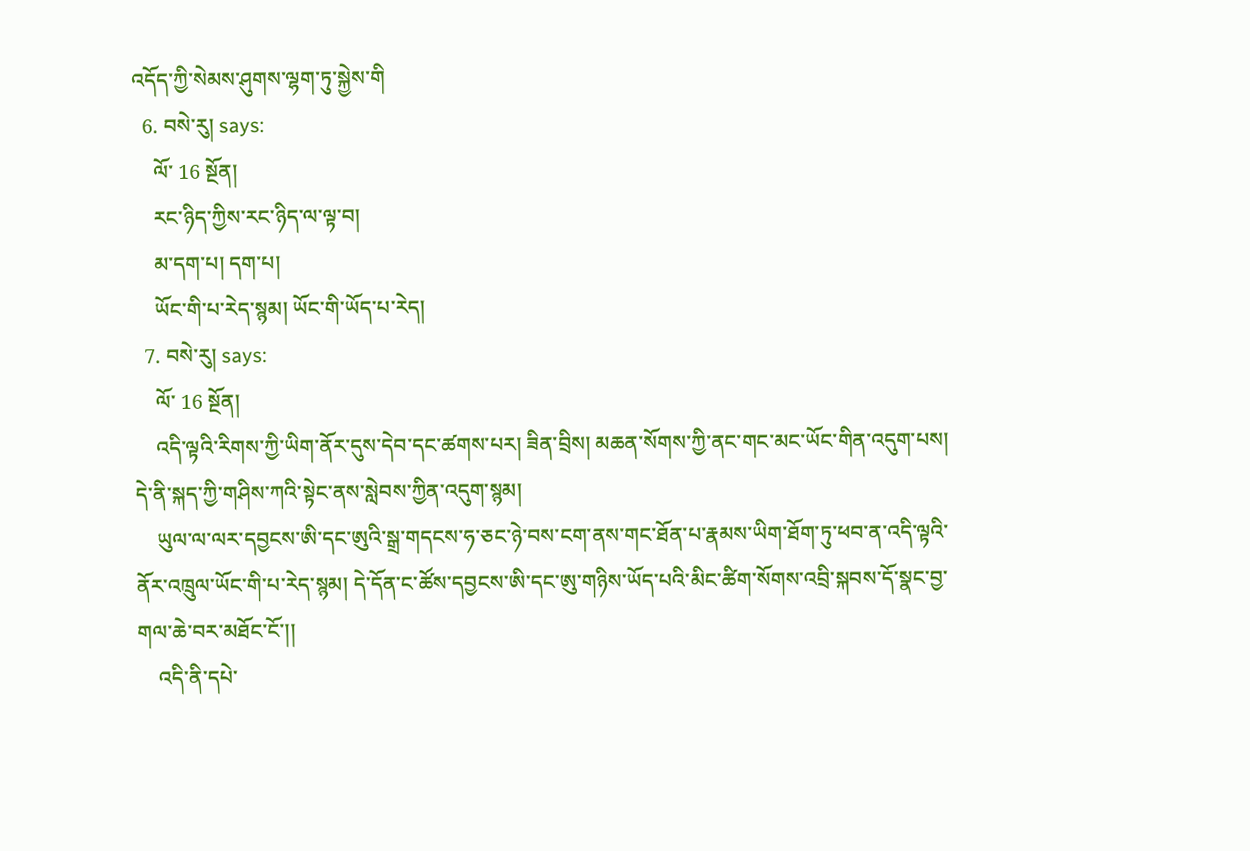འདོད་ཀྱི་སེམས་ཤུགས་ལྷག་ཏུ་སྐྱེས་གི
  6. བསེ་རུ། says:
    ལོ་ 16 སྔོན།
    རང་ཉིད་ཀྱིས་རང་ཉིད་ལ་ལྟ་བ།
    མ་དག་པ། དག་པ།
    ཡོང་གི་པ་རེད་སྙམ། ཡོང་གི་ཡོད་པ་རེད།
  7. བསེ་རུ། says:
    ལོ་ 16 སྔོན།
    འདི་ལྟའི་རིགས་ཀྱི་ཡིག་ནོར་དུས་དེབ་དང་ཚགས་པར། ཟིན་བྲིས། མཆན་སོགས་ཀྱི་ནང་གང་མང་ཡོང་གིན་འདུག་པས། དེ་ནི་སྐད་ཀྱི་གཤིས་ཀའི་སྟེང་ནས་སླེབས་ཀྱིན་འདུག་སྙམ།
    ཡུལ་ལ་ལར་དབྱངས་ཨི་དང་ཨུའི་སྒྲ་གདངས་ཧ་ཅང་ཉེ་བས་ངག་ནས་གང་ཐོན་པ་རྣམས་ཡིག་ཐོག་ཏུ་ཕབ་ན་འདི་ལྟའི་ནོར་འཁྲུལ་ཡོང་གི་པ་རེད་སྙམ། དེ་དོན་ང་ཚོས་དབྱངས་ཨི་དང་ཨུ་གཉིས་ཡོད་པའི་མིང་ཚིག་སོགས་འབྲི་སྐབས་དོ་སྣང་བྱ་གལ་ཆེ་བར་མཐོང་ངོ་།།
    འདི་ནི་དཔེ་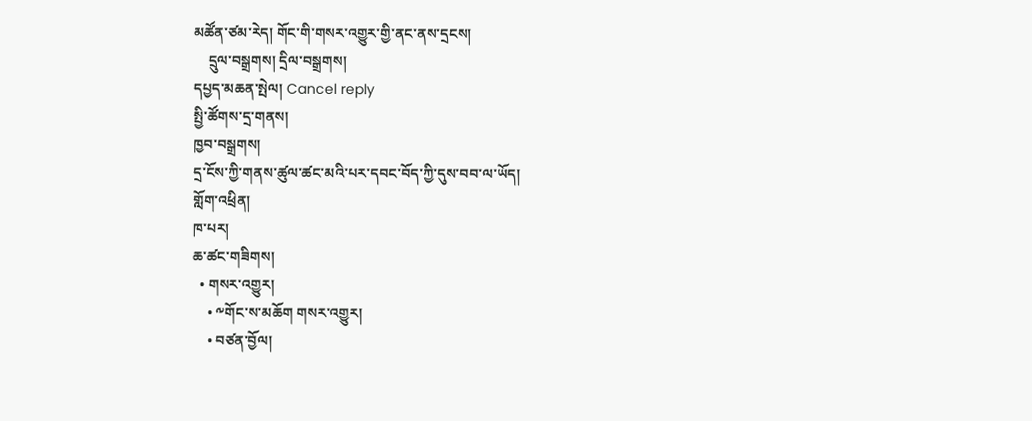མཚོན་ཙམ་རེད། གོང་གི་གསར་འགྱུར་གྱི་ནང་ནས་དྲངས།
    དྲུལ་བསྒྲགས། དྲིལ་བསྒྲགས།
དཔྱད་མཆན་སྤེལ། Cancel reply
སྤྱི་ཚོགས་དྲ་གནས།
ཁྱབ་བསྒྲགས།
དྲ་ངོས་ཀྱི་གནས་ཚུལ་ཚང་མའི་པར་དབང་བོད་ཀྱི་དུས་བབ་ལ་ཡོད།
གློག་འཕྲིན།
ཁ་པར།
ཆ་ཚང་གཟིགས།
  • གསར་འགྱུར།
    • ༸གོང་ས་མཆོག གསར་འགྱུར།
    • བཙན་བྱོལ།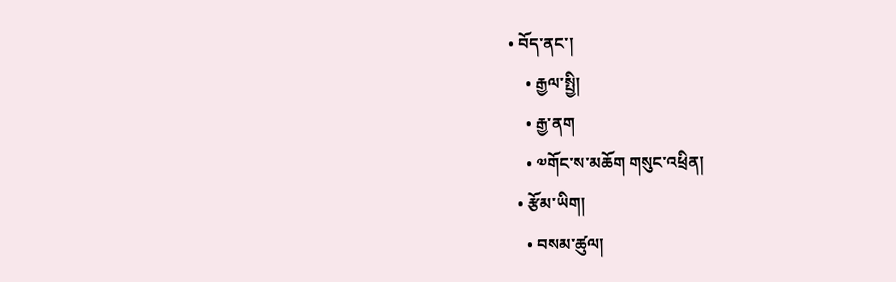• བོད་ནང་།
    • རྒྱལ་སྤྱི།
    • རྒྱ་ནག
    • ༧གོང་ས་མཆོག གསུང་འཕྲིན།
  • རྩོམ་ཡིག།
    • བསམ་ཚུལ།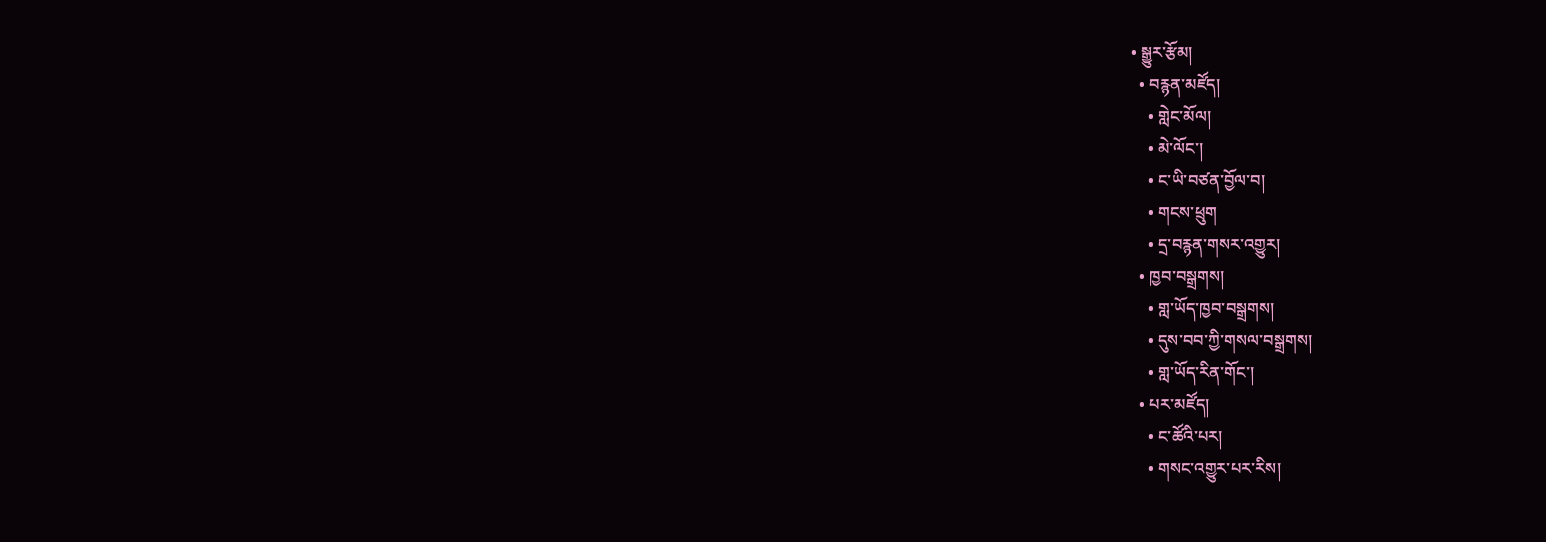• སྒྱུར་རྩོམ།
  • བརྙན་མཛོད།
    • གླེང་མོལ།
    • མེ་ལོང་།
    • ང་ཡི་བཙན་བྱོལ་བ།
    • གངས་ཕྲུག
    • དྲ་བརྙན་གསར་འགྱུར།
  • ཁྱབ་བསྒྲགས།
    • གླ་ཡོད་ཁྱབ་བསྒྲགས།
    • དུས་བབ་ཀྱི་གསལ་བསྒྲགས།
    • གླ་ཡོད་རིན་གོང་།
  • པར་མཛོད།
    • ང་ཚོའི་པར།
    • གསང་འགྱུར་པར་རིས།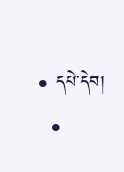• དཔེ་དེབ།
  •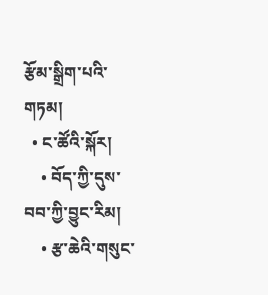རྩོམ་སྒྲིག་པའི་གཏམ།
  • ང་ཚོའི་སྐོར།
    • བོད་ཀྱི་དུས་བབ་ཀྱི་བྱུང་རིམ།
    • རྩ་ཆེའི་གསུང་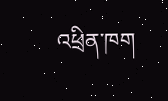འཕྲིན་ཁག